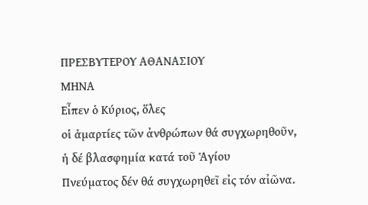ΠΡΕΣΒΥΤΕΡΟΥ ΑΘΑΝΑΣΙΟΥ
ΜΗΝΑ
Εἶπεν ὁ Κύριος, ὅλες
οἱ ἁμαρτίες τῶν ἀνθρώπων θά συγχωρηθοῦν, ἡ δέ βλασφημία κατά τοῦ Ἁγίου
Πνεύματος δέν θά συγχωρηθεῖ εἰς τόν αἰῶνα.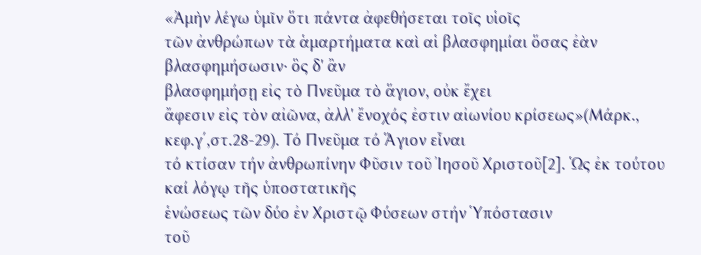«Ἀμὴν λέγω ὑμῖν ὅτι πάντα ἀφεθήσεται τοῖς υἱοῖς
τῶν ἀνθρώπων τὰ ἁμαρτήματα καὶ αἱ βλασφημίαι ὅσας ἐὰν βλασφημήσωσιν· ὃς δ' ἂν
βλασφημήσῃ εἰς τὸ Πνεῦμα τὸ ἅγιον, οὐκ ἔχει
ἄφεσιν εἰς τὸν αἰῶνα, ἀλλ' ἔνοχός ἐστιν αἰωνίου κρίσεως»(Μάρκ.,
κεφ.γ΄,στ.28-29). Τό Πνεῦμα τό Ἅγιον εἶναι
τό κτίσαν τήν ἀνθρωπίνην Φῦσιν τοῦ Ἰησοῦ Χριστοῦ[2]. Ὡς ἐκ τούτου καί λόγῳ τῆς ὑποστατικῆς
ἑνώσεως τῶν δύο ἐν Χριστῷ Φύσεων στήν Ὑπόστασιν
τοῦ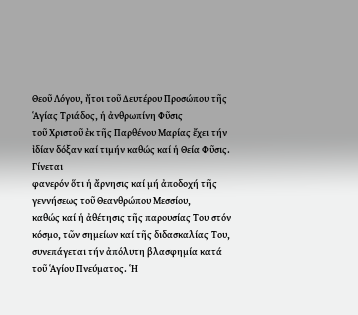Θεοῦ Λόγου, ἤτοι τοῦ Δευτέρου Προσώπου τῆς Ἁγίας Τριάδος, ἡ ἀνθρωπίνη Φῦσις
τοῦ Χριστοῦ ἐκ τῆς Παρθένου Μαρίας ἔχει τήν ἰδίαν δόξαν καί τιμήν καθώς καί ἡ Θεία Φῦσις. Γίνεται
φανερόν ὅτι ἡ ἄρνησις καί μή ἀποδοχή τῆς γεννήσεως τοῦ Θεανθρώπου Μεσσίου,
καθώς καί ἡ ἀθέτησις τῆς παρουσίας Του στόν κόσμο, τῶν σημείων καί τῆς διδασκαλίας Του,
συνεπάγεται τήν ἀπόλυτη βλασφημία κατά τοῦ Ἁγίου Πνεύματος. Ἡ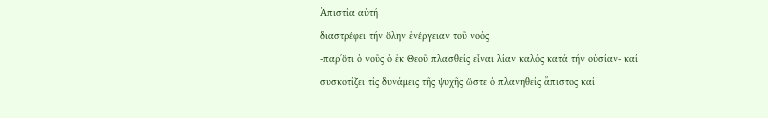Ἀπιστία αὐτή
διαστρέφει τήν ὅλην ἐνέργειαν τοῦ νοός
-παρ΄ὅτι ὁ νοῦς ὁ ἐκ Θεοῦ πλασθείς εἶναι λίαν καλός κατά τήν οὐσίαν- καί
συσκοτίζει τίς δυνάμεις τῆς ψυχῆς ὥστε ὁ πλανηθείς ἄπιστος καί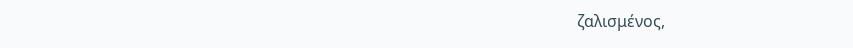ζαλισμένος,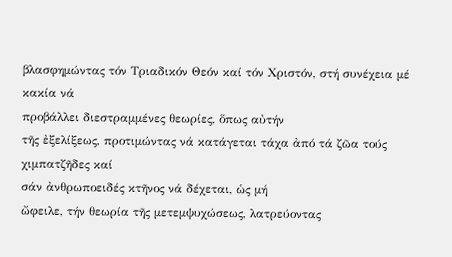βλασφημώντας τόν Τριαδικόν Θεόν καί τόν Χριστόν, στή συνέχεια μέ κακία νά
προβάλλει διεστραμμένες θεωρίες, ὅπως αὐτήν
τῆς ἐξελίξεως, προτιμώντας νά κατάγεται τάχα ἀπό τά ζῶα τούς χιμπατζῆδες καί
σάν ἀνθρωποειδές κτῆνος νά δέχεται, ὡς μή
ὤφειλε, τήν θεωρία τῆς μετεμψυχώσεως, λατρεύοντας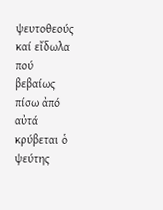ψευτοθεούς καί εἴδωλα πού
βεβαίως πίσω ἀπό αὐτά κρύβεται ὁ ψεύτης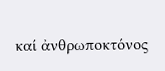καί ἀνθρωποκτόνος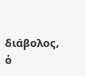διάβολος, ὁ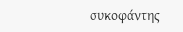συκοφάντης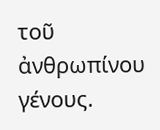τοῦ ἀνθρωπίνου γένους.